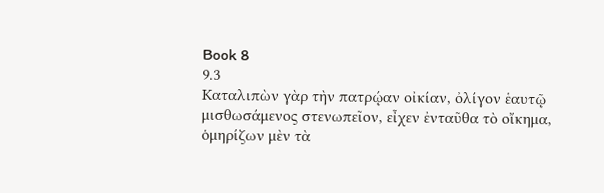Book 8
9.3
Καταλιπὼν γὰρ τὴν πατρῴαν οἰκίαν, ὀλίγον ἑαυτῷ μισθωσάμενος στενωπεῖον, εἶχεν ἐνταῦθα τὸ οἴκημα, ὁμηρίζων μὲν τὰ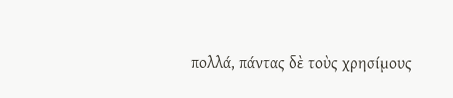πολλά, πάντας δὲ τοὺς χρησίμους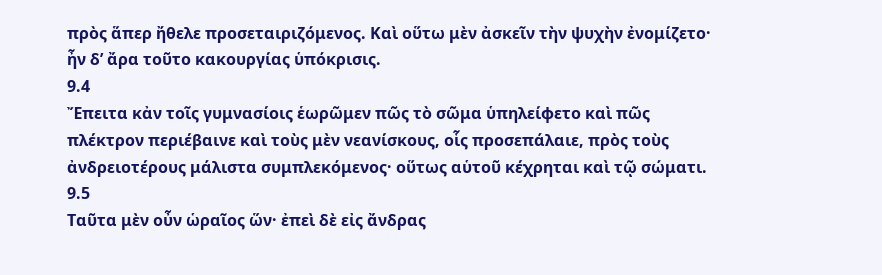πρὸς ἅπερ ἤθελε προσεταιριζόμενος. Καὶ οὕτω μὲν ἀσκεῖν τὴν ψυχὴν ἐνομίζετο· ἦν δ’ ἄρα τοῦτο κακουργίας ὑπόκρισις.
9.4
Ἔπειτα κἀν τοῖς γυμνασίοις ἑωρῶμεν πῶς τὸ σῶμα ὑπηλείφετο καὶ πῶς πλέκτρον περιέβαινε καὶ τοὺς μὲν νεανίσκους, οἷς προσεπάλαιε, πρὸς τοὺς ἀνδρειοτέρους μάλιστα συμπλεκόμενος· οὕτως αὑτοῦ κέχρηται καὶ τῷ σώματι.
9.5
Ταῦτα μὲν οὖν ὡραῖος ὥν· ἐπεὶ δὲ εἰς ἄνδρας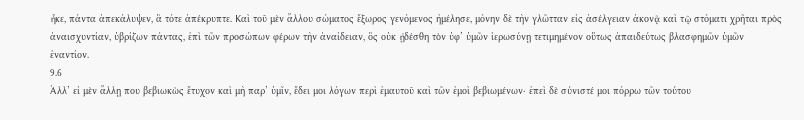ἧκε, πάντα ἀπεκάλυψεν, ἃ τότε ἀπέκρυπτε. Καὶ τοῦ μὲν ἄλλου σώματος ἔξωρος γενόμενος ἠμέλησε, μόνην δὲ τὴν γλῶτταν εἰς ἀσέλγειαν ἀκονᾷ καὶ τῷ στόματι χρῆται πρὸς ἀναισχυντίαν, ὑβρίζων πάντας, ἐπὶ τῶν προσώπων φέρων τὴν ἀναίδειαν, ὃς οὐκ ᾐδέσθη τὸν ὑφ’ ὑμῶν ἱερωσύνῃ τετιμημένον οὕτως ἀπαιδεύτως βλασφημῶν ὑμῶν ἐναντίον.
9.6
Ἀλλ’ εἰ μὲν ἄλλῃ που βεβιωκὼς ἔτυχον καὶ μὴ παρ’ ὑμῖν, ἔδει μοι λόγων περὶ ἐμαυτοῦ καὶ τῶν ἐμοὶ βεβιωμένων· ἐπεὶ δὲ σύνιστέ μοι πόρρω τῶν τούτου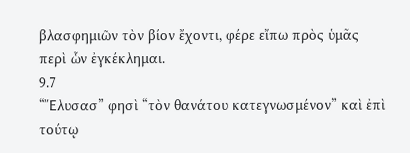βλασφημιῶν τὸν βίον ἔχοντι, φέρε εἴπω πρὸς ὑμᾶς περὶ ὧν ἐγκέκλημαι.
9.7
“Ἔλυσασ” φησὶ “τὸν θανάτου κατεγνωσμένον” καὶ ἐπὶ τούτῳ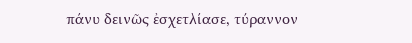πάνυ δεινῶς ἐσχετλίασε, τύραννον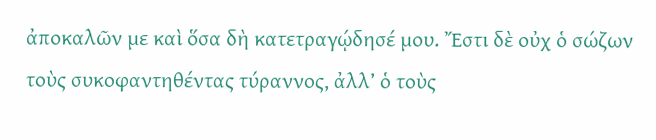ἀποκαλῶν με καὶ ὅσα δὴ κατετραγῴδησέ μου. Ἔστι δὲ οὐχ ὁ σώζων τοὺς συκοφαντηθέντας τύραννος, ἀλλ’ ὁ τοὺς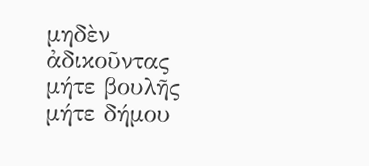μηδὲν ἀδικοῦντας μήτε βουλῆς μήτε δήμου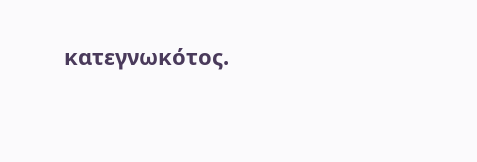κατεγνωκότος.